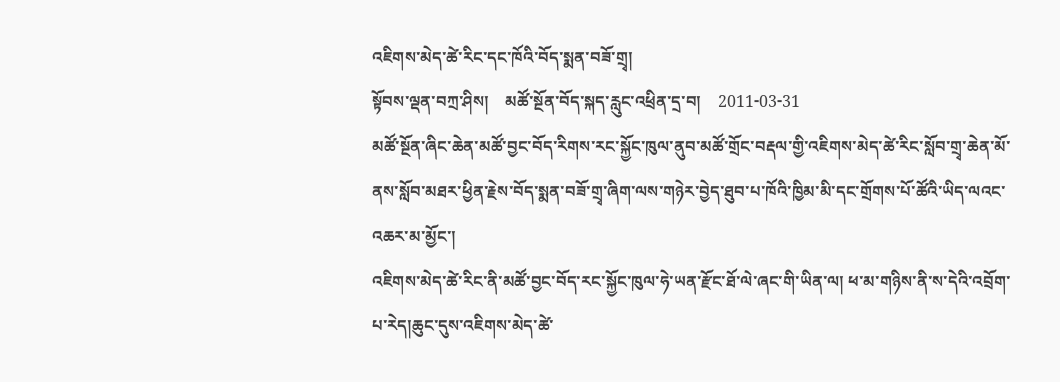འཇིགས་མེད་ཚེ་རིང་དང་ཁོའི་བོད་སྨན་བཟོ་གྲྭ།
སྟོབས་ལྡན་བཀྲ་ཤིས།    མཚོ་སྔོན་བོད་སྐད་རླུང་འཕྲིན་དྲ་བ།    2011-03-31
མཚོ་སྔོན་ཞིང་ཆེན་མཚོ་བྱང་བོད་རིགས་རང་སྐྱོང་ཁུལ་ནུབ་མཚོ་གྲོང་བརྡལ་གྱི་འཇིགས་མེད་ཚེ་རིང་སློབ་གྲྭ་ཆེན་མོ་ནས་སློབ་མཐར་ཕྱིན་རྗེས་བོད་སྨན་བཟོ་གྲྭ་ཞིག་ལས་གཉེར་བྱེད་ཐུབ་པ་ཁོའི་ཁྱིམ་མི་དང་གྲོགས་པོ་ཚོའི་ཡིད་ལའང་འཆར་མ་མྱོང་།
འཇིགས་མེད་ཚེ་རིང་ནི་མཚོ་བྱང་བོད་རང་སྐྱོང་ཁུལ་ཧེ་ཡན་རྫོང་ཐོ་ལེ་ཞང་གི་ཡིན་ལ། ཕ་མ་གཉིས་ནི་ས་དེའི་འབྲོག་པ་རེད།ཆུང་དུས་འཇིགས་མེད་ཚེ་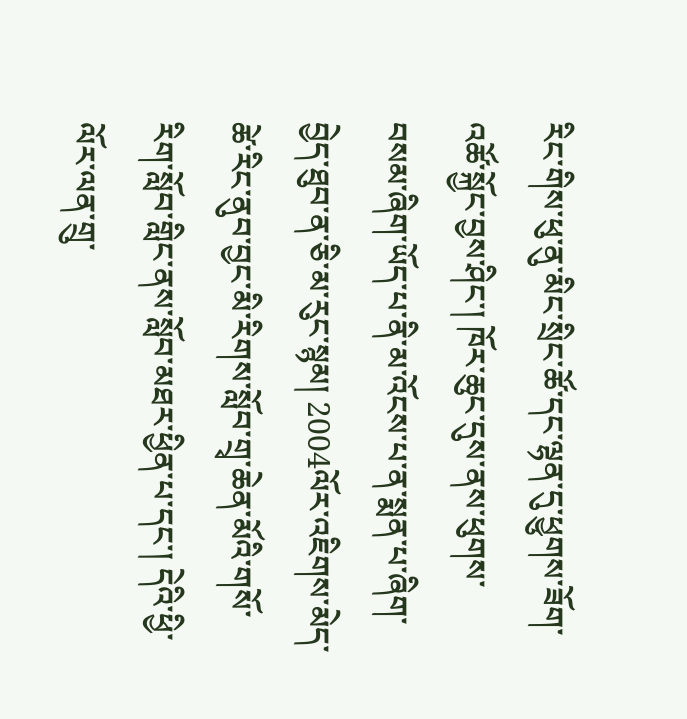རིང་གིས་ཕུ་ནུ་མིང་སྲིང་ཚོ་དང་ལྷན་དུ་ཕྱུགས་ཟོག་འཚོ་སྐྱོང་བྱས་ཤིང་། ཁོར་ཆུང་དུས་ནས་ཕུགས་བསམ་ཞིག་ཡོད་པ་ནི་མ་འོངས་པ་ན་སྨན་པ་ཞིག་བྱེད་ཐུབ་ན་ཅི་མ་རུང་སྙམ། 2004ལོར་འཇིགས་མེད་ཚེ་རིང་ནུབ་བྱང་མི་རིགས་སློབ་གྲྭ་ཆེན་མོའི་གསོ་རིག་སློབ་གླིང་ནས་སློབ་མཐར་ཕྱིན་པ་དང་། དེའི་ཕྱི་ལོར་ལན་གྲུ་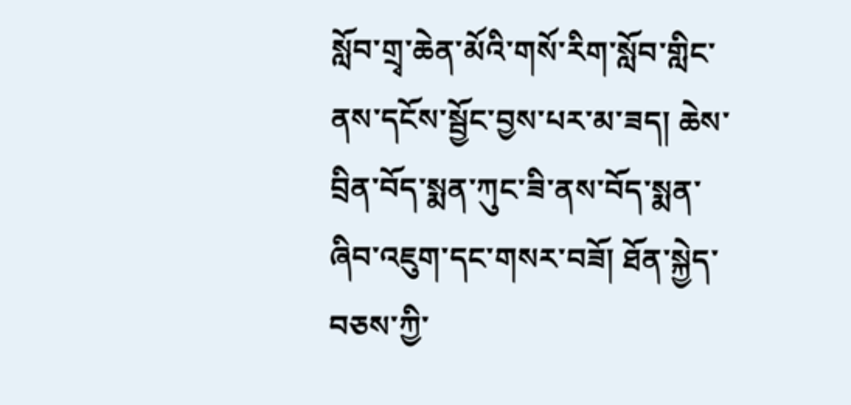སློབ་གྲྭ་ཆེན་མོའི་གསོ་རིག་སློབ་གླིང་ནས་དངོས་སྦྱོང་བྱས་པར་མ་ཟད། ཆེས་བྲིན་བོད་སྨན་ཀུང་ཟི་ནས་བོད་སྨན་ཞིབ་འཇུག་དང་གསར་བཟོ། ཐོན་སྐྱེད་བཅས་ཀྱི་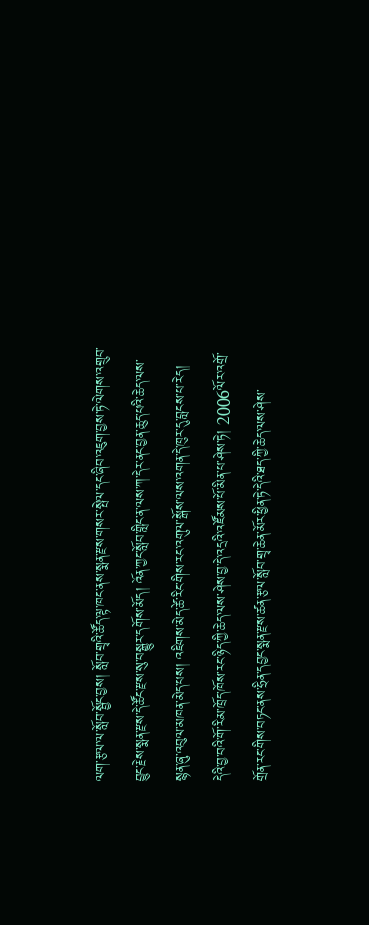ལག་རྩལ་ལ་སློབ་སྦྱོང་བྱས། སློབ་གྲྭའི་ཚོད་ལྟ་ཁང་ནས་སྨན་རྫས་གསར་སྤེལ་དང་ཞིབ་འཇུག་བྱས་ཏེ་ལེགས་འགྲུབ་བྱུང་རྗེས་སྨན་རྫས་དེ་ཚོང་རྫས་སུ་བསྒྱུར་དགོས་མོད། འོན་ཀྱང་སློབ་གླིང་ན་ལས་ཀ་དེར་ནང་བྱན་ཆུད་པའི་ཆེད་ལས་སྙན་ཞུ་འབུལ་མཁན་མེད་པས། འཇིགས་མེད་ཚེ་རིང་གིས་རང་འགུལ་སྒོས་ལས་འགན་དེ་ཁུར་དུ་བླངས་པ་རེད། དེའི་བྱ་བའི་གོ་རིམ་ཁྲོད་ཁོས་རང་ཉིད་ཀྱི་ཆེད་ལས་ཤེས་བྱ་དེ་འདྲའི་འཛོམས་པོ་མིན་པ་ཤེས་ཏེ། 2006ལོར་འགྲོ་གྲོན་རང་གིས་བཏང་ནས་ཧྲིན་དབྱང་སྨན་རྫས་ཚན་རྩལ་སློབ་གྲྭ་ཆེན་མོར་ཕྱིན་ཏེ་དེའི་ཐད་ཀྱི་ཆེད་ལས་ཤེས་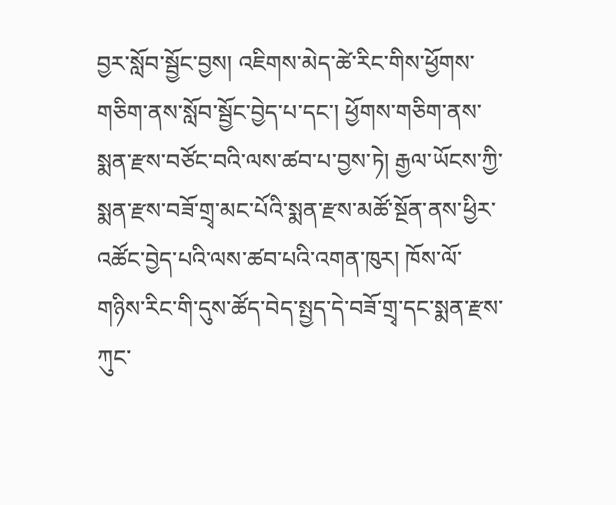བྱར་སློབ་སྦྱོང་བྱས། འཇིགས་མེད་ཚེ་རིང་གིས་ཕྱོགས་གཅིག་ནས་སློབ་སྦྱོང་བྱེད་པ་དང་། ཕྱོགས་གཅིག་ནས་སྨན་རྫས་བཙོང་བའི་ལས་ཚབ་པ་བྱས་ཏེ། རྒྱལ་ཡོངས་ཀྱི་སྨན་རྫས་བཟོ་གྲྭ་མང་པོའི་སྨན་རྫས་མཚོ་སྔོན་ནས་ཕྱིར་འཚོང་བྱེད་པའི་ལས་ཚབ་པའི་འགན་ཁུར། ཁོས་ལོ་གཉིས་རིང་གི་དུས་ཚོད་བེད་སྤྱད་དེ་བཟོ་གྲྭ་དང་སྨན་རྫས་ཀུང་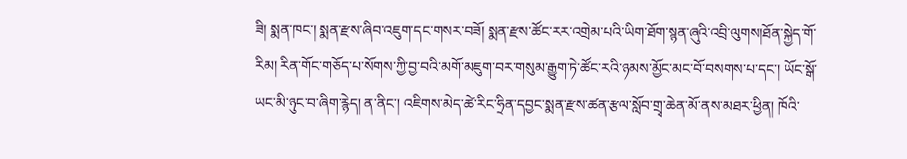ཟི། སྨན་ཁང་། སྨན་རྫས་ཞིབ་འཇུག་དང་གསར་བཟོ། སྨན་རྫས་ཚོང་རར་འགྲེམ་པའི་ཡིག་ཐོག་སྙན་ཞུའི་འབྲི་ལུགས།ཐོན་སྐྱེད་གོ་རིམ། རིན་གོང་གཅོད་པ་སོགས་ཀྱི་བྱ་བའི་མགོ་མཇུག་བར་གསུམ་རྒྱུག་ཏེ་ཚོང་རའི་ཉམས་མྱོང་མང་བོ་བསགས་པ་དང་། ཡོང་སྒོ་ཡང་མི་ཉུང་བ་ཞིག་རྙེད། ན་ནིང་། འཇིགས་མེད་ཚེ་རིང་ཧྲིན་དབྱང་སྨན་རྫས་ཚན་རྩལ་སློབ་གྲྭ་ཆེན་མོ་ནས་མཐར་ཕྱིན། ཁོའི་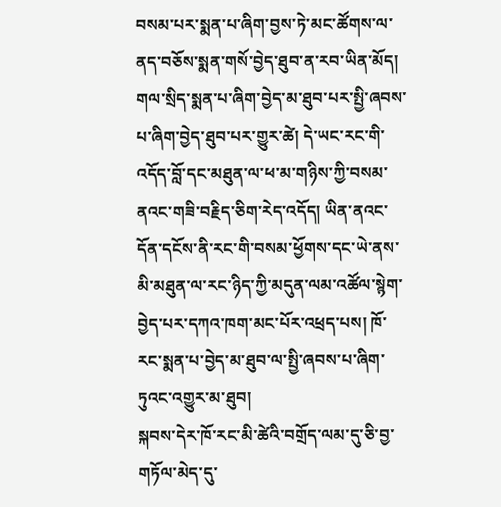བསམ་པར་སྨན་པ་ཞིག་བྱས་ཏེ་མང་ཚོགས་ལ་ནད་བཅོས་སྨན་གསོ་བྱེད་ཐུབ་ན་རབ་ཡིན་མོད། གལ་སྲིད་སྨན་པ་ཞིག་བྱེད་མ་ཐུབ་པར་སྤྱི་ཞབས་པ་ཞིག་བྱེད་ཐུབ་པར་གྱུར་ཚེ། དེ་ཡང་རང་གི་འདོད་བློ་དང་མཐུན་ལ་ཕ་མ་གཉིས་ཀྱི་བསམ་ནའང་གཟི་བརྗིད་ཅིག་རེད་འདོད། ཡིན་ནའང་དོན་དངོས་ནི་རང་གི་བསམ་ཕྱོགས་དང་ཡེ་ནས་མི་མཐུན་ལ་རང་ཉིད་ཀྱི་མདུན་ལམ་འཚོལ་སྙེག་བྱེད་པར་དཀའ་ཁག་མང་པོར་འཕྲད་པས། ཁོ་རང་སྨན་པ་བྱེད་མ་ཐུབ་ལ་སྤྱི་ཞབས་པ་ཞིག་ཏུའང་འགྱུར་མ་ཐུབ།
སྐབས་དེར་ཁོ་རང་མི་ཚེའི་བགྲོད་ལམ་དུ་ཅི་བྱ་གཏོལ་མེད་དུ་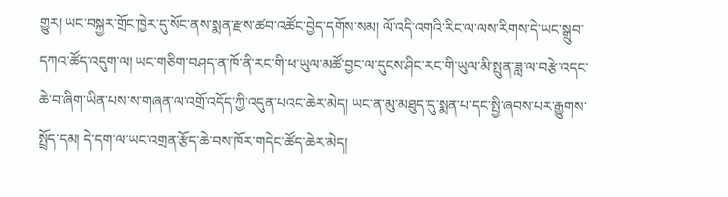གྱུར། ཡང་བསྐྱར་གྲོང་ཁྱེར་དུ་སོང་ནས་སྨན་རྫས་ཚབ་འཚོང་བྱེད་དགོས་སམ། ལོ་འདི་འགའི་རིང་ལ་ལས་རིགས་དེ་ཡང་སྒྲུབ་དཀའ་ཚོད་འདུག་ལ། ཡང་གཅིག་བཤད་ན་ཁོ་ནི་རང་གི་ཕ་ཡུལ་མཚོ་བྱང་ལ་དུངས་ཤིང་རང་གི་ཡུལ་མི་སྤུན་ཟླ་ལ་བརྩེ་འདང་ཆེ་བ་ཞིག་ཡིན་པས་ས་གཞན་ལ་འགྲོ་འདོད་ཀྱི་འདུན་པའང་ཆེར་མེད། ཡང་ན་མུ་མཐུད་དུ་སྨན་པ་དང་སྤྱི་ཞབས་པར་རྒྱུགས་སྤྲོད་དམ། དེ་དག་ལ་ཡང་འགྲན་རྩོད་ཆེ་བས་ཁོར་གདེང་ཚོད་ཆེར་མེད།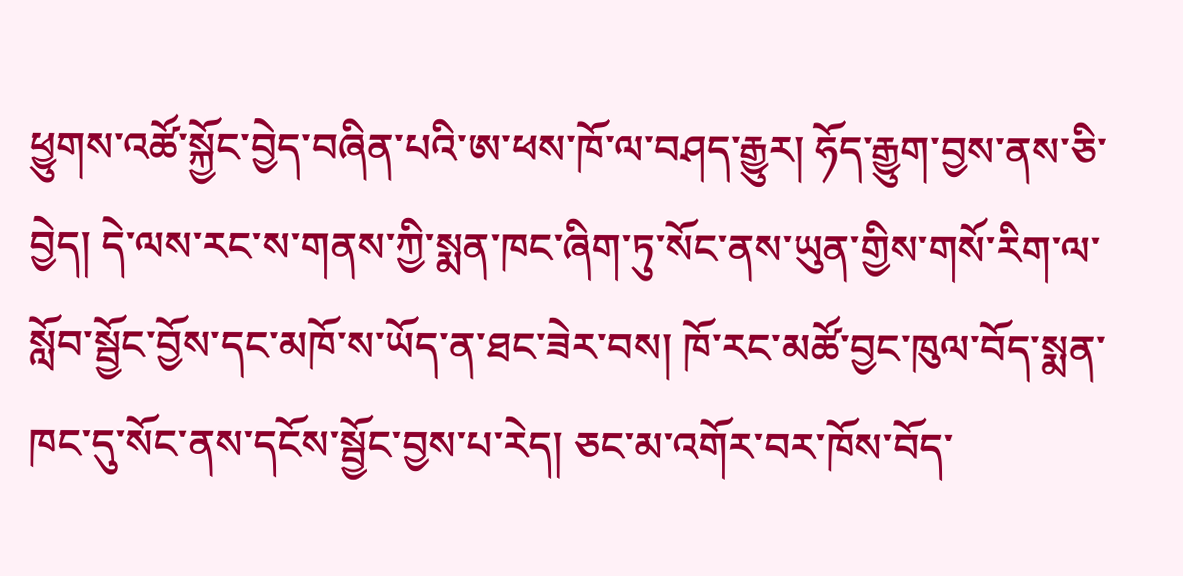ཕྱུགས་འཚོ་སྐྱོང་བྱེད་བཞིན་པའི་ཨ་ཕས་ཁོ་ལ་བཤད་རྒྱུར། ཧོད་རྒྱུག་བྱས་ནས་ཅི་བྱེད། དེ་ལས་རང་ས་གནས་ཀྱི་སྨན་ཁང་ཞིག་ཏུ་སོང་ནས་ཡུན་གྱིས་གསོ་རིག་ལ་སློབ་སྦྱོང་བྱོས་དང་མཁོ་ས་ཡོད་ན་ཐང་ཟེར་བས། ཁོ་རང་མཚོ་བྱང་ཁུལ་བོད་སྨན་ཁང་དུ་སོང་ནས་དངོས་སྦྱོང་བྱས་པ་རེད། ཅང་མ་འགོར་བར་ཁོས་བོད་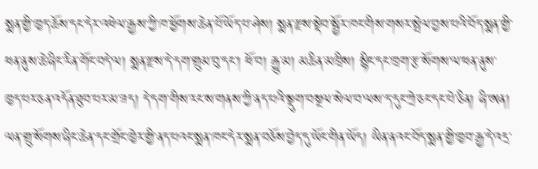སྨན་གྱི་ཁྱད་ཆོས་དང་དེར་འཕེལ་རྒྱས་ཀྱི་ཁ་ཕྱོགས་ཆེན་པོ་ཡོད་པ་ཤེས། སྨན་རྫས་སྡེབ་སྦྱོར་ཁང་གིས་གསར་སྤེལ་བྱས་པའི་བོད་སྨན་གྱི་ཕན་ནུས་ཆེ་ཞིང་རིན་གོང་བདེ་ལ། སྨན་རྫས་དེ་དག་གྲུམ་བུ་དང་། ཕོ་བ། རྒྱུ་མ། མཆིན་མཁྲིས། སྙིང་དང་ཁྲག་རྩ་སོགས་ལ་ཕན་ནུས་ཁྱད་པར་ཅན་འདོན་ཐུབ་པར་མ་ཟད། དེ་དག་གིས་རང་ས་གནས་ཀྱི་ནད་པའི་སྡུག་བསྔལ་སེལ་བ་ལས་ད་དུང་ཀྲེ་ཅང་དང་པེ་ཅིན། ཞི་ཨན། ལན་གྲུ་སོགས་ཞིང་ཆེན་དང་གྲོང་ཁྱེར་གྱི་ནད་པའང་སྨན་ཁང་དེར་སྨན་བཅོས་བྱེད་དུ་ཡོང་གིན་ཡོད། ཡིན་ནའང་བོད་སྨན་གྱི་ཁྱབ་རྒྱ་དེ་འདྲ་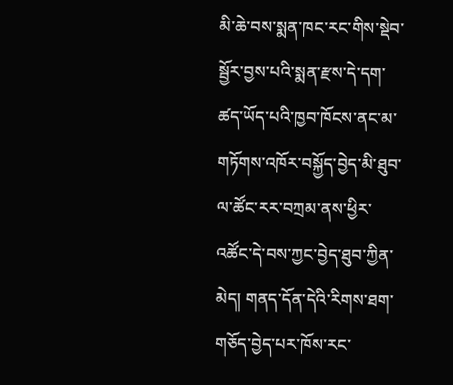མི་ཆེ་བས་སྨན་ཁང་རང་གིས་སྡེབ་སྦྱོར་བྱས་པའི་སྨན་རྫས་དེ་དག་ཚད་ཡོད་པའི་ཁྱབ་ཁོངས་ནང་མ་གཏོགས་འཁོར་བསྐྱོད་བྱེད་མི་ཐུབ་ལ་ཚོང་རར་བཀྲམ་ནས་ཕྱིར་འཚོང་དེ་བས་ཀྱང་བྱེད་ཐུབ་ཀྱིན་མེད། གནད་དོན་དེའི་རིགས་ཐག་གཅོད་བྱེད་པར་ཁོས་རང་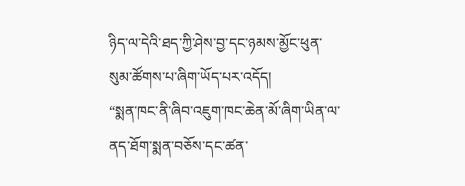ཉིད་ལ་དེའི་ཐད་ཀྱི་ཤེས་བྱ་དང་ཉམས་མྱོང་ཕུན་སུམ་ཚོགས་པ་ཞིག་ཡོད་པར་འདོད།
“སྨན་ཁང་ནི་ཞིབ་འཇུག་ཁང་ཆེན་མོ་ཞིག་ཡིན་ལ་ནད་ཐོག་སྨན་བཅོས་དང་ཚན་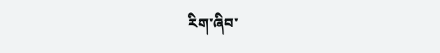རིག་ཞིབ་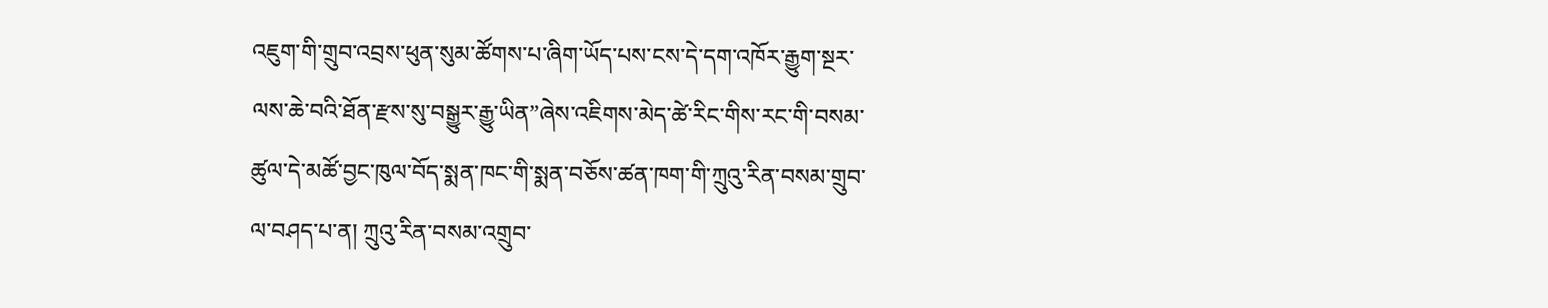འཇུག་གི་གྲུབ་འབྲས་ཕུན་སུམ་ཚོགས་པ་ཞིག་ཡོད་པས་ངས་དེ་དག་འཁོར་རྒྱུག་སྔར་ལས་ཆེ་བའི་ཐོན་རྫས་སུ་བསྒྱུར་རྒྱུ་ཡིན”ཞེས་འཇིགས་མེད་ཚེ་རིང་གིས་རང་གི་བསམ་ཚུལ་དེ་མཚོ་བྱང་ཁུལ་བོད་སྨན་ཁང་གི་སྨན་བཅོས་ཚན་ཁག་གི་ཀྲུའུ་རིན་བསམ་གྲུབ་ལ་བཤད་པ་ན། ཀྲུའུ་རིན་བསམ་འགྲུབ་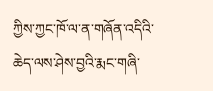ཀྱིས་ཀྱང་ཁོ་ལ་ན་གཞོན་འདིའི་ཆེད་ལས་ཤེས་བྱའི་རྨང་གཞི་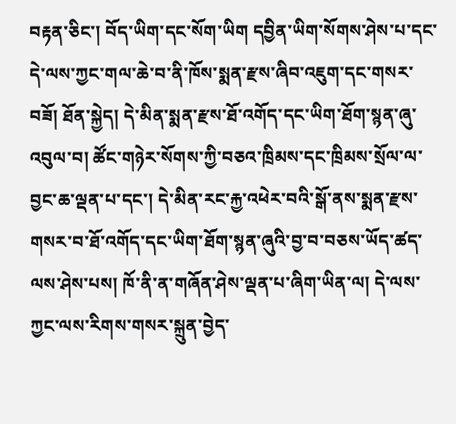བརྟན་ཅིང་། བོད་ཡིག་དང་སོག་ཡིག དབྱིན་ཡིག་སོགས་ཤེས་པ་དང་དེ་ལས་ཀྱང་གལ་ཆེ་བ་ནི་ཁོས་སྨན་རྫས་ཞིབ་འཇུག་དང་གསར་བཟོ། ཐོན་སྐྱེད། དེ་མིན་སྨན་རྫས་ཐོ་འགོད་དང་ཡིག་ཐོག་སྙན་ཞུ་འབུལ་བ། ཚོང་གཉེར་སོགས་ཀྱི་བཅའ་ཁྲིམས་དང་ཁྲིམས་སྲོལ་ལ་བྱང་ཆ་ལྡན་པ་དང་། དེ་མིན་རང་རྐྱ་འཕེར་བའི་སྒོ་ནས་སྨན་རྫས་གསར་བ་ཐོ་འགོད་དང་ཡིག་ཐོག་སྙན་ཞུའི་བྱ་བ་བཅས་ཡོད་ཚད་ལས་ཤེས་པས། ཁོ་ནི་ན་གཞོན་ཤེས་ལྡན་པ་ཞིག་ཡིན་ལ། དེ་ལས་ཀྱང་ལས་རིགས་གསར་སྐྲུན་བྱེད་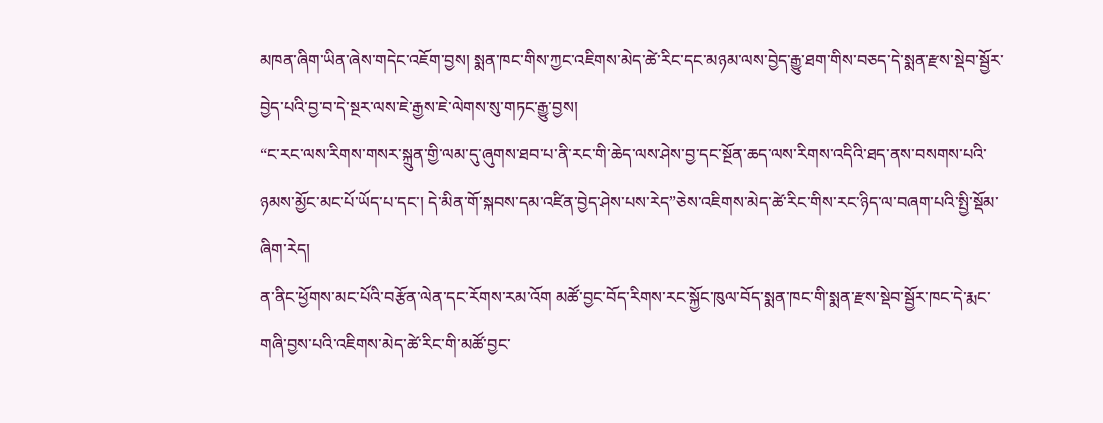མཁན་ཞིག་ཡིན་ཞེས་གདེང་འཇོག་བྱས། སྨན་ཁང་གིས་ཀྱང་འཇིགས་མེད་ཚེ་རིང་དང་མཉམ་ལས་བྱེད་རྒྱུ་ཐག་གིས་བཅད་དེ་སྨན་རྫས་སྡེབ་སྦྱོར་བྱེད་པའི་བྱ་བ་དེ་སྔར་ལས་ཇེ་རྒྱས་ཇེ་ལེགས་སུ་གཏང་རྒྱུ་བྱས།
“ང་རང་ལས་རིགས་གསར་སྐྲུན་གྱི་ལམ་དུ་ཞུགས་ཐབ་པ་ནི་རང་གི་ཆེད་ལས་ཤེས་བྱ་དང་སྔོན་ཆད་ལས་རིགས་འདིའི་ཐད་ནས་བསགས་པའི་ཉམས་མྱོང་མང་པོ་ཡོད་པ་དང་། དེ་མིན་གོ་སྐབས་དམ་འཛིན་བྱེད་ཤེས་པས་རེད”ཅེས་འཇིགས་མེད་ཚེ་རིང་གིས་རང་ཉིད་ལ་བཞག་པའི་སྤྱི་སྡོམ་ཞིག་རེད།
ན་ནིང་ཕྱོགས་མང་པོའི་བརྩོན་ལེན་དང་རོགས་རམ་འོག མཚོ་བྱང་བོད་རིགས་རང་སྐྱོང་ཁུལ་བོད་སྨན་ཁང་གི་སྨན་རྫས་སྡེབ་སྦྱོར་ཁང་དེ་རྨང་གཞི་བྱས་པའི་འཇིགས་མེད་ཚེ་རིང་གི་མཚོ་བྱང་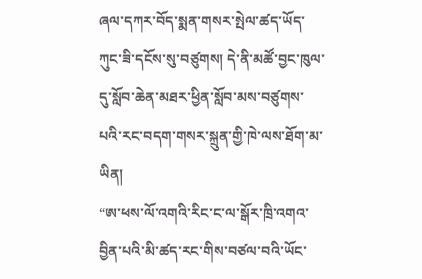ཞལ་དཀར་བོད་སྨན་གསར་སྤེལ་ཚད་ཡོད་ཀུང་ཟི་དངོས་སུ་བཙུགས། དེ་ནི་མཚོ་བྱང་ཁུལ་དུ་སློབ་ཆེན་མཐར་ཕྱིན་སློབ་མས་བཙུགས་པའི་རང་བདག་གསར་སྐྲུན་གྱི་ཁེ་ལས་ཐོག་མ་ཡིན།
“ཨ་ཕས་ལོ་འགའི་རིང་ང་ལ་སྒོར་ཁྲི་འགའ་བྱིན་པའི་མི་ཚད་རང་གིས་བཙལ་བའི་ཡོང་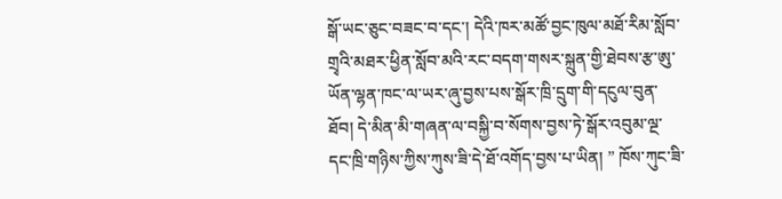སྒོ་ཡང་ཅུང་བཟང་བ་དང་། དེའི་ཁར་མཚོ་བྱང་ཁུལ་མཐོ་རིམ་སློབ་གྲྭའི་མཐར་ཕྱིན་སློབ་མའི་རང་བདག་གསར་སྐྲུན་གྱི་ཐེབས་རྩ་ཨུ་ཡོན་ལྷན་ཁང་ལ་ཡར་ཞུ་བྱས་པས་སྒོར་ཁྲི་དྲུག་གི་དངུལ་བུན་ཐོབ། དེ་མིན་མི་གཞན་ལ་བསྐྱི་བ་སོགས་བྱས་ཏེ་སྒོར་འབུམ་ལྔ་དང་ཁྲི་གཉིས་ཀྱིས་ཀུས་ཟི་དེ་ཐོ་འགོད་བྱས་པ་ཡིན། ” ཁོས་ཀུང་ཟི་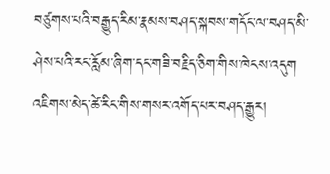བཙུགས་པའི་བརྒྱུད་རིམ་རྣམས་བཤད་སྐབས་གདོང་ལ་བཤད་མི་ཤེས་པའི་རང་རློམ་ཞིག་དང་གཟི་བརྗིད་ཅིག་གིས་ཁེངས་འདུག
འཇིགས་མེད་ཚེ་རིང་གིས་གསར་འགོད་པར་བཤད་རྒྱུར།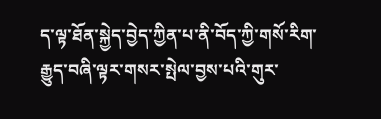ད་ལྟ་ཐོན་སྐྱེད་བྱེད་ཀྱིན་པ་ནི་བོད་ཀྱི་གསོ་རིག་རྒྱུད་བཞི་ལྟར་གསར་སྤེལ་བྱས་པའི་གུར་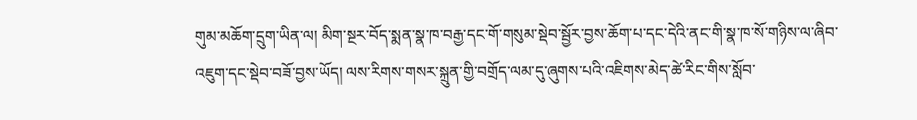གུམ་མཆོག་དྲུག་ཡིན་ལ། མིག་སྔར་བོད་སྨན་སྣ་ཁ་བརྒྱ་དང་གོ་གསུམ་སྡེབ་སྦྱོར་བྱས་ཆོག་པ་དང་དེའི་ནང་གི་སྣ་ཁ་སོ་གཉིས་ལ་ཞིབ་འཇུག་དང་སྡེབ་བཟོ་བྱས་ཡོད། ལས་རིགས་གསར་སྐྲུན་གྱི་བགྲོད་ལམ་དུ་ཞུགས་པའི་འཇིགས་མེད་ཚེ་རིང་གིས་སློབ་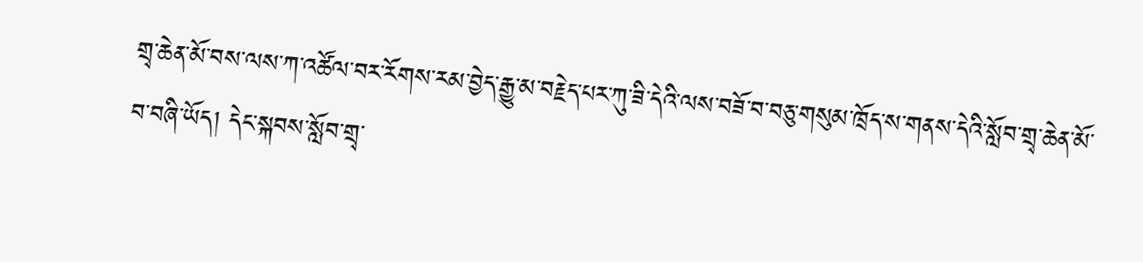གྲྭ་ཆེན་མོ་བས་ལས་ཀ་འཚོལ་བར་རོགས་རམ་བྱེད་རྒྱུ་མ་བརྗེད་པར་ཀུ་ཟི་དེའི་ལས་བཟོ་བ་བཅུ་གསུམ་ཁྲོད་ས་གནས་དེའི་སློབ་གྲྭ་ཆེན་མོ་བ་བཞི་ཡོད། དེང་སྐབས་སློབ་གྲྭ་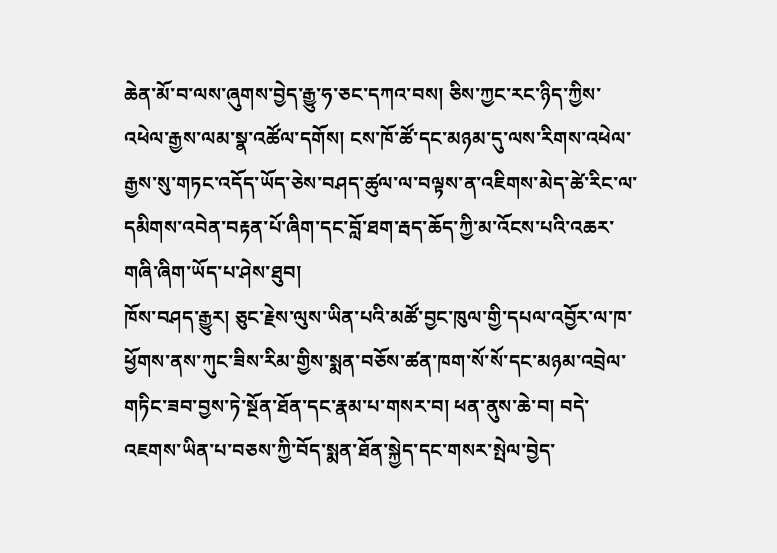ཆེན་མོ་བ་ལས་ཞུགས་བྱེད་རྒྱུ་ཧ་ཅང་དཀའ་བས། ཅིས་ཀྱང་རང་ཉིད་ཀྱིས་འཕེལ་རྒྱས་ལམ་སྣ་འཚོལ་དགོས། ངས་ཁོ་ཚོ་དང་མཉམ་དུ་ལས་རིགས་འཕེལ་རྒྱས་སུ་གཏང་འདོད་ཡོད་ཅེས་བཤད་ཚུལ་ལ་བལྟས་ན་འཇིགས་མེད་ཚེ་རིང་ལ་དམིགས་འབེན་བརྟན་པོ་ཞིག་དང་བློ་ཐག་རྦད་ཆོད་ཀྱི་མ་འོངས་པའི་འཆར་གཞི་ཞིག་ཡོད་པ་ཤེས་ཐུབ།
ཁོས་བཤད་རྒྱུར། ཅུང་རྗེས་ལུས་ཡིན་པའི་མཚོ་བྱང་ཁུལ་གྱི་དཔལ་འབྱོར་ལ་ཁ་ཕྱོགས་ནས་ཀུང་ཟིས་རིམ་གྱིས་སྨན་བཅོས་ཚན་ཁག་སོ་སོ་དང་མཉམ་འབྲེལ་གཏིང་ཟབ་བྱས་ཏེ་སྔོན་ཐོན་དང་རྣམ་པ་གསར་བ། ཕན་ནུས་ཆེ་བ། བདེ་འཇགས་ཡིན་པ་བཅས་ཀྱི་བོད་སྨན་ཐོན་སྐྱེད་དང་གསར་སྤེལ་བྱེད་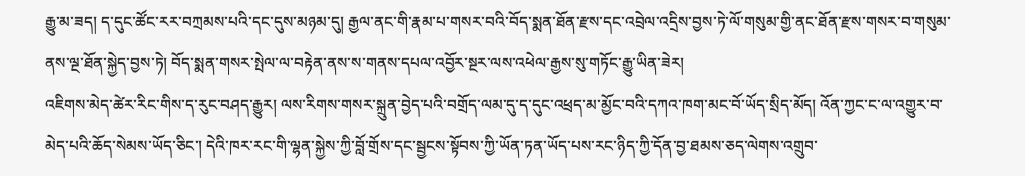རྒྱུ་མ་ཟད། ད་དུང་ཚོང་རར་བཀྲམས་པའི་དང་དུས་མཉམ་དུ། རྒྱལ་ནང་གི་རྣམ་པ་གསར་བའི་བོད་སྨན་ཐོན་རྫས་དང་འབྲེལ་འདྲིས་བྱས་ཏེ་ལོ་གསུམ་གྱི་ནང་ཐོན་རྫས་གསར་བ་གསུམ་ནས་ལྔ་ཐོན་སྐྱེད་བྱས་ཏེ། བོད་སྨན་གསར་སྤེལ་ལ་བརྟེན་ནས་ས་གནས་དཔལ་འབྱོར་སྔར་ལས་འཕེལ་རྒྱས་སུ་གཏོང་རྒྱུ་ཡིན་ཟེར།
འཇིགས་མེད་ཚེར་རིང་གིས་ད་རུང་བཤད་རྒྱུར། ལས་རིགས་གསར་སྐྲུན་བྱེད་པའི་བགྲོད་ལམ་དུ་ད་དུང་འཕྲད་མ་མྱོང་བའི་དཀའ་ཁག་མང་བོ་ཡོད་སྲིད་མོད། འོན་ཀྱང་ང་ལ་འགྱུར་བ་མེད་པའི་ཆོད་སེམས་ཡོད་ཅིང་། དེའི་ཁར་རང་གི་ལྷན་སྐྱེས་ཀྱི་བློ་གྲོས་དང་སྦྱངས་སྟོབས་ཀྱི་ཡོན་ཏན་ཡོད་པས་རང་ཉིད་ཀྱི་དོན་བྱ་ཐམས་ཅད་ལེགས་འགྲུབ་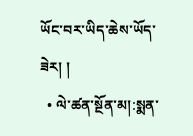ཡོང་བར་ཡིད་ཆེས་ཡོད་ཟེར། །
  • ལེ་ཚན་སྔོན་མ།:སྨན་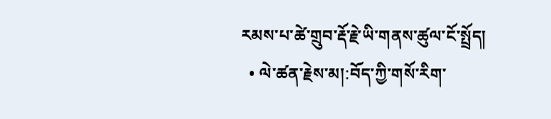རམས་པ་ཚེ་གྲུབ་རྡོ་རྗེ་ཡི་གནས་ཚུལ་ངོ་སྤྲོད།
  • ལེ་ཚན་རྗེས་མ།:བོད་ཀྱི་གསོ་རིག་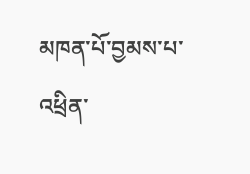མཁན་པོ་བྱམས་པ་འཕྲིན་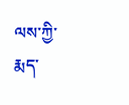ལས་ཀྱི་རྨད་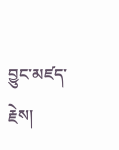བྱུང་མཛད་རྗེས།